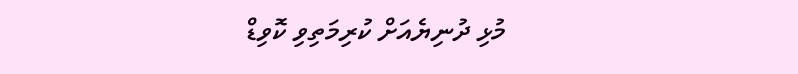މުޅި ދުނިޔެއަށް ކުރިމަތިވި ކޮވިޑް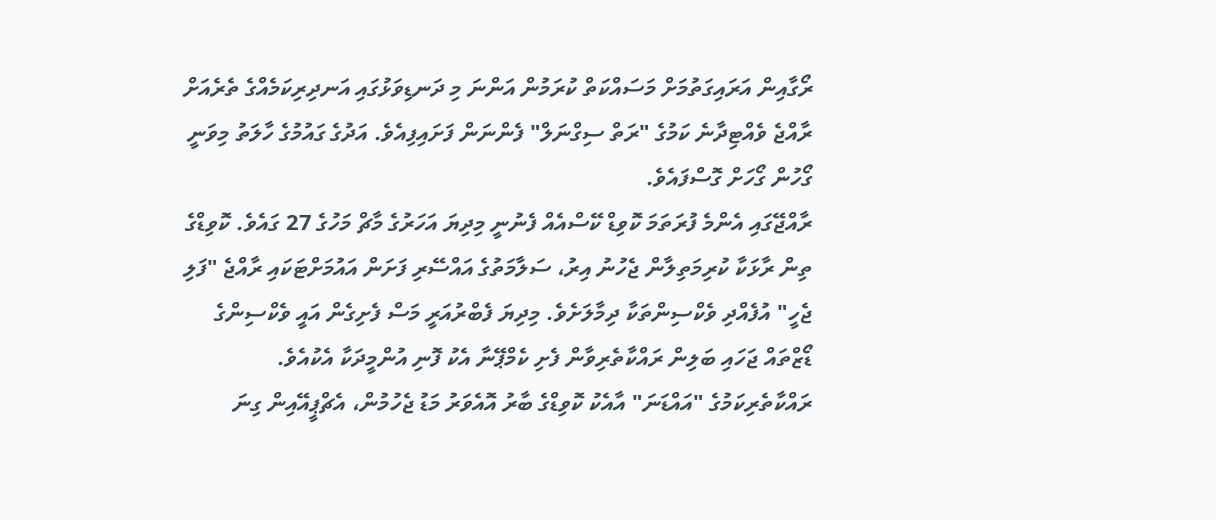ރޯގާއިން އަރައިގަތުމަށް މަސައްކަތް ކުރަމުން އަންނަ މި ދަނޑިވަޅުގައި އަނދިރިކަމެއްގެ ތެރެއަށް ރާއްޖެ ވެއްޓިދާނެ ކަމުގެ "ރަތް ސިގްނަލް" ފެންނަން ފަށައިފިއެވެ. އަދުގެ ގައުމުގެ ހާލަތު މިވަނީ ގޯހުން ގޯހަށް ގޮސްފައެވެ.
ރާއްޖޭގައި އެންމެ ފުރަތަމަ ކޮވިޑް ކޭސްއެއް ފެނުނީ މިދިޔަ އަހަރުގެ މާޗް މަހުގެ 27 ގައެވެ. ކޮވިޑްގެ ތިން ރާޅަކާ ކުރިމަތިލާން ޖެހުނު އިރު، ސަލާމަތުގެ އައްސޭރި ފަށަން އައުމަށްޓަކައި ރާއްޖެ "ފަލި ޖެހީ" އުފެއްދި ވެކްސިންތަކާ ދިމާލަށެވެ. މިދިޔަ ފެބްރުއަރީ މަސް ފެށިގެން އައީ ވެކްސިންގެ ޑޯޒްތައް ޖަހައި ބަލިން ރައްކާތެރިވާން ފެށި ކެމްޕޭނާ އެކު ފޮނި އުންމީދަކާ އެކުއެވެ. ރައްކާތެރިކަމުގެ "އައްޑަނަ" އާއެކު ކޮވިޑްގެ ބާރު އޮއެވަރު މަޑު ޖެހުމުން، އެޗްޕީއޭއިން ގިނަ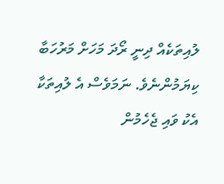ލުއިތަކެއް ދިނީ ރޯދަ މަހަށް މަރުހަބާ ކިޔަމުންނެވެ. ނަމަވެސް އެ ލުއިތަކާ އެކު ވައި ޖެހެމުން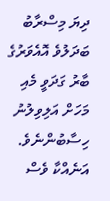ދިޔަ މިސްރާބު ބަދަލުވެ އޮއެވަރުގެ ބާރު ގަދަވީ މެއި މަހަށް އަލިވިލުނު ހިސާބުންނެވެ.
އަނެއްކާ ވެސް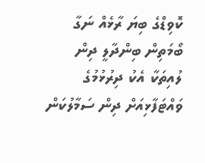ކޮވިޑްގެ ބިޔަ ރާޅެއް ނަގާ ބޯމަތިން ބިންދާލީ ދިން ލުއިތަކާ އެކު ދިރުޅުމުގެ ވައްޓަފާޅިއަށް ދިން ސަމާލުކަން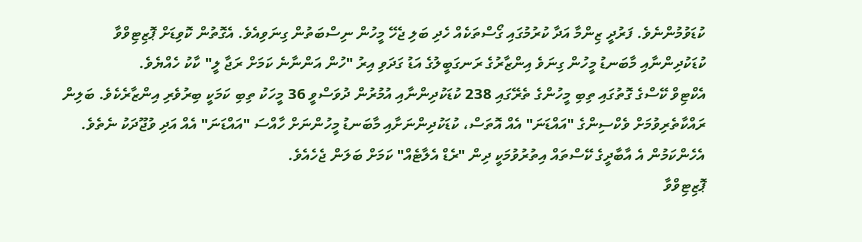ކުޑަވުމުންނެވެ. ފަރުދީ ޒިންމާ އަދާ ކުރުމުގައި ގޯސްތަކެއް ހެދި ބަލި ޖެހޭ މީހުން ނިސްބަތުން ގިނަވިއެވެ. އެގޮތުން ކޮވިޑަށް ޕޮޒިޓިވްވާ ކުޑަކުދިންނާއި މާބަނޑު މީހުން ގިނަވެ އިންޒާރުގެ ރަނގަބީލުގެ އަޑު ގަދަވި އިރު "ހުން އަންނާނެ ކަމަށް ރަޖާ ލީ" ކާކު ހެއްޔެވެ.
އެކްޓިވް ކޭސްގެ ގޮތުގައި ތިބި މީހުންގެ ތެރޭގައި 238 ކުޑަކުދިންނާއި އުމުރުން ދުވަސްވީ 36 މީހަކު ތިބި ކަމަކީ ބިރުވެރި އިންޒާރެކެވެ. ބަލިން ރައްކާތެރިވުމަށް ވެކްސިންގެ "އައްޑަނަ" އެއް އޮތަސް، ކުޑަކުދިންނަށާއި މާބަނޑު މީހުންނަށް ހާއްސަ "އައްޑަނަ" އެއް އަދި ވުޖޫދަކު ނެތެވެ. އެހެންކަމުން އެ އާބާދީގެ ކޭސްތައް އިތުރުވުމަކީ ދިން "ރެޑް އެލާޓެއް" ކަމަށް ބަލަން ޖެހެއެވެ.
ޕޮޒިޓިވްވާ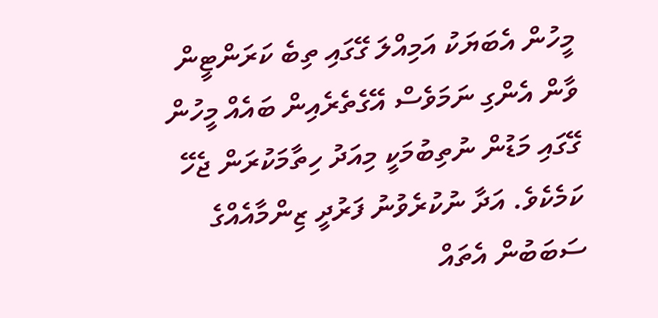މީހުން އެބަޔަކު އަމިއްލަ ގޭގައި ތިބެ ކަރަންޓީން ވާން އެންގި ނަމަވެސް އޭގެތެރެއިން ބައެއް މީހުން ގޭގައި މަޑުން ނުތިބުމަކީ މިއަދު ހިތާމަކުރަން ޖެހޭ ކަމެކެވެ. އަދާ ނުކުރެވުނު ފަރުދީ ޒިންމާއެއްގެ ސަބަބުން އެތައް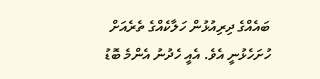ބައެއްގެ ދިރިއުޅުން ހަލާކެއްގެ ތެރެއަށް ހުށަހެޅުނީ އެވެ. އެއީ ހެދުނު އެންމެ ބޮޑު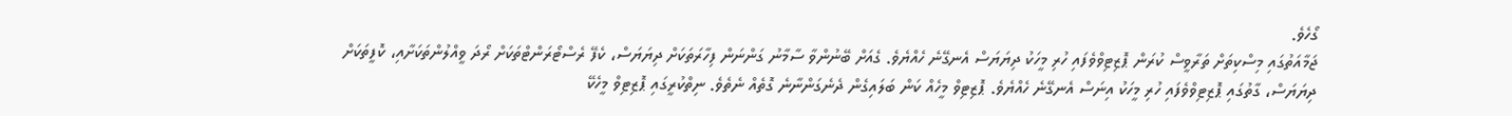ގޯހެވެ.
ޖަމާއަތުގައި މިސްކިތަށް ތަރާވީސް ކުރަން ޕޮޒިޓިވްވެފައި ހުރި މީހަކު ދިޔަޔަސް އެނގޭނެ ހެއްޔެވެ. ގެއަށް ބޭނުންވާ ސާމާނު ގަންނަން ފިހާރަތަކަށް ދިޔަޔަސް، ކެފޭ ރެސްޓޯރަންޓްތަކަށް ރޯދަ ވީއްލުންތަކަށާއި، ކޮފީތަކަށް ދިޔަޔަސް، ގާތުގައި ޕޮޒިޓިވްވެފައި ހުރި މީހަކު އިނަސް އެނގޭނެ ހެއްޔެވެ. ޕޮޒިޓިވް މީހެއް ކަން ބަލައިގެން ދެނެގަންނާނެ ގޮތެއް ނެތެވެ. ނިތްކުރީގައި ޕޮޒިޓިވް މީހެކޭ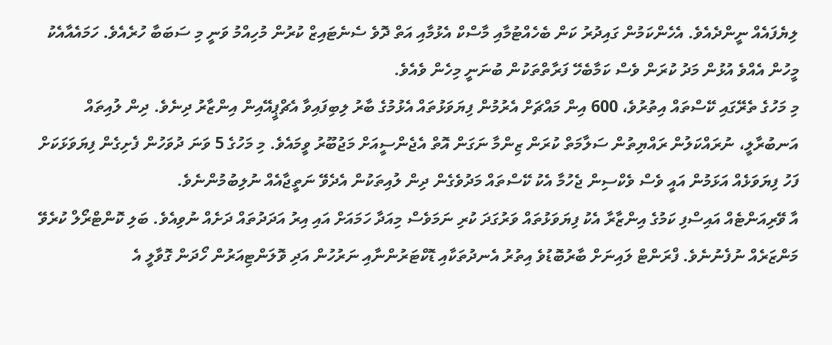ލިޔެފައެއް ނީންދެއެވެ. އެހެންކަމުން ގައިދުރު ކަން ބެހެއްޓުމާއި މާސްކް އެޅުމާއި އަތް ދޮވެ ސެނެޓައިޒް ކުރުން މުހިއްމު ވަނީ މި ސަބަބާ ހުރެއެވެ. ހަމައެއާއެކު މީހުން އެއްވެ އުޅުން މަދު ކުރަން ވެސް ކަމާބެހޭ ފަރާތްތަކުން ބުނަނީ މިހެން ވެއެވެ.
މި މަހުގެ ތެރޭގައި ކޭސްތައް އިތުރުވެ، 600 އިން މައްޗަށް އެރުމުން ފިޔަވަޅުތައް އެޅުމުގެ ބާރު ލިބިފައިވާ އެޗްޕީއޭއިން އިންޒާރު ދިނެވެ. ދިން ލުއިތައް އަނބުރާލީ، ނުރައްކަލުން ރައްޔިތުން ސަލާމަތް ކުރަން ޒިންމާ ނަގަން އޮތް އެޖެންސީއަށް މަޖުބޫރު ވީމައެވެ. މި މަހުގެ 5 ވަނަ ދުވަހުން ފެށިގެން ފިޔަވަޅަކަށް ފަހު ފިޔަވަޅެއް އަޅަމުން އައީ ވެސް ވެކްސިން ޖެހުމާ އެކު ކޭސްތައް މަދުވެގެން ދިން ލުއިތަކުން އެދެވޭ ނަތީޖާއެއް ނުލިބުމުންނެވެ.
އާ ވޭރިއަންޓެއް އައިސްފި ކަމުގެ އިންޒާރާ އެކު ފިޔަވަޅުތައް ވަރުގަދަ ކުރި ނަމަވެސް މިއަދާ ހަމައަށް އައި އިރު އަދަދުތައް ދަށެއް ނުވިއެވެ. ބަލި ކޮންޓްރޯލް ކުރެވޭ މަންޒަރެއް ނުފެނުނެވެ. ފްރަންޓް ލައިނަށް ބާރުބޮޑުވެ އިތުރު އެނދުތަކާއި ޑޮކްޓަރުންނާއި ނަރުހުން އަދި ވޮލަންޓިއަރުން ހޯދަން ގޮވާލީ އެ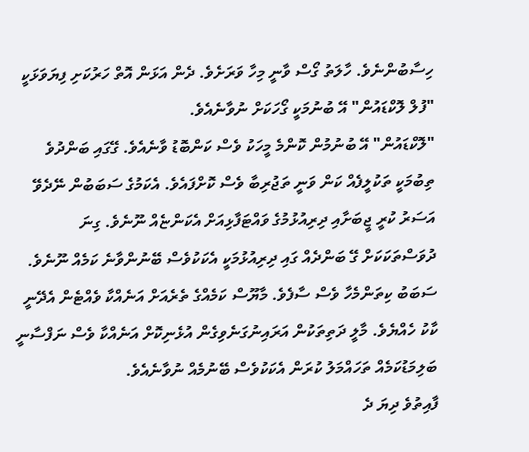ހިސާބުންނެވެ. ހާލަތު ގޯސް ވާނީ މިހާ ވަރަށެވެ. ދެން އަޅަން އޮތް ހަރުކަށި ފިޔަވަޅަކީ "ފުލް ލޮކްޑައުން" އޭ ބުނުމަކީ ގޯހަކަށް ނުވާނެއެވެ.
"ލޮކްޑައުން" އޭ ބުނުމުން ކޮންމެ މީހަކު ވެސް ކަންބޮޑު ވާނެއެވެ. ގޭގައި ބަންދުވެ ތިބުމަކީ ތަކުލީފެއް ކަން ވަނީ ތަޖުރިބާ ވެސް ކޮށްފައެވެ. އެކަމުގެ ސަބަބުން ނޭދެވޭ އަސަރު ކުރީ ޖީބަށާއި ދިރިއުޅުމުގެ ވައްޓަފާޅިއަށް އެކަންޏެއް ނޫނެވެ. ގިނަ ދުވަސްތަކަކަށް ގޭ ބަންދެއް ގައި ދިރިއުޅުމަކީ އެކަކުވެސް ބޭނުންވާނެ ކަމެއް ނޫނެވެ. ސަބަބު ކިތަންމެހާ ވެސް ސާފެވެ. މާޔޫސް ކަމެއްގެ ތެރެއަށް އަނެއްކާ ވެއްޓެން އެދޭނީ ކާކު ހެއްޔެވެ. މާލީ ދަތިތަކުން އަރައިނުގަނެވިގެން އުޅެނިކޮށް އަނެއްކާ ވެސް ނަފްސާނީ ބަލިމަޑުކަމެއް ތަހައްމަލު ކުރަން އެކަކުވެސް ބޭނުމެއް ނުވާނެއެވެ.
ފާއިތުވެ ދިޔަ ދެ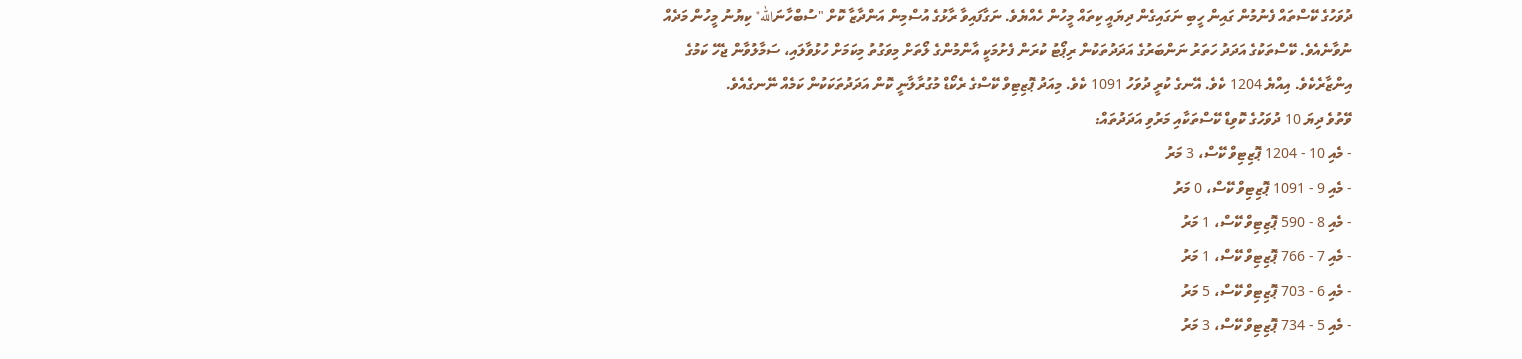ދުވަހުގެ ކޭސްތައް ފެނުމުން ގައިން ހީބި ނަގައިގެން ދިޔައީ ކިތައް މީހުން ހެއްޔެވެ. ނަގާފައިވާ ރާޅުގެ އުސްމިން އަންދާޒާ ކޮށް "ސުބްހާނަالله" ކިޔުނު މީހުން މަދެއް ނުވާނެއެވެ. ކޭސްތަކުގެ އަދަދު ހަތަރު ނަންބަރުގެ އަދަދުތަކުން ރިޕޯޓު ކުރަން ފެށުމަކީ އާންމުންގެ ލޯތަށް މިވަގުތު މިކަމަށް ހުޅުވާލައި، ސަމާލުވާން ޖެހޭ ކަމުގެ އިންޒާރެކެވެ. އިއްޔެ 1204 ކެވެ. އޭނގެ ކުރީ ދުވަހު 1091 ކެވެ. މިއަދު ޕޮޒިޓިވް ކޭސްގެ ރެކޯޑް މުގުރާލާނީ ކޮން އަދަދުތަކަކުން ކަމެއް ނޭނގެއެވެ.
ވޭތުވެ ދިޔަ 10 ދުވަހުގެ ކޮވިޑް ކޭސްތަކާއި މަރުވި އަދަދުތައް:
- މެއި 10 - 1204 ޕޮޒިޓިވް ކޭސް، 3 މަރު
- މެއި 9 - 1091 ޕޮޒިޓިވް ކޭސް، 0 މަރު
- މެއި 8 - 590 ޕޮޒިޓިވް ކޭސް، 1 މަރު
- މެއި 7 - 766 ޕޮޒިޓިވް ކޭސް، 1 މަރު
- މެއި 6 - 703 ޕޮޒިޓިވް ކޭސް، 5 މަރު
- މެއި 5 - 734 ޕޮޒިޓިވް ކޭސް، 3 މަރު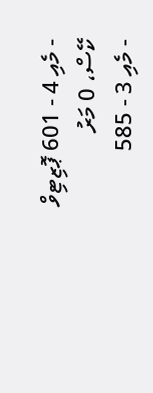- މެއި 4 - 601 ޕޮޒިޓިވް ކޭސް، 0 މަރު
- މެއި 3 - 585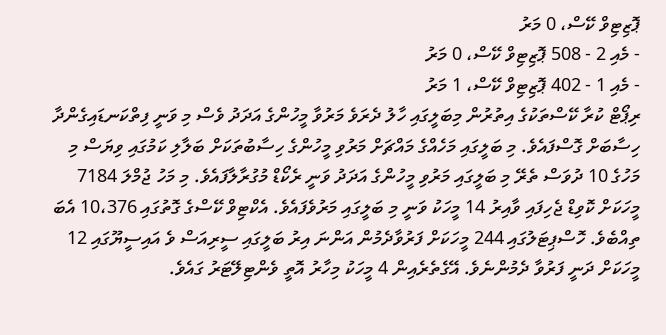ޕޮޒިޓިވް ކޭސް، 0 މަރު
- މެއި 2 - 508 ޕޮޒިޓިވް ކޭސް، 0 މަރު
- މެއި 1 - 402 ޕޮޒިޓިވް ކޭސް، 1 މަރު
ރިޕޯޓް ކުރާ ކޭސްތަކުގެ އިތުރުން މިބަލީގައި ހާލު ދެރަވެ މަރުވާ މީހުންގެ އަދަދު ވެސް މި ވަނީ ފިތްކަނޑައިގެންދާ ހިސާބަށް ގޮސްފައެވެ. މި ބަލީގައި މަހެއްގެ މައްޗަށް މަރުވި މީހުންގެ ހިސާބުތަކަށް ބަލާލި ކަމުގައި ވިޔަސް މި މަހުގެ 10 ދުވަސް ތެރޭ މި ބަލީގައި މަރުވި މީހުންގެ އަދަދު ވަނީ ރެކޯޑް މުގުރާލާފައެވެ. މި މަހު ޖުމްލަ 7184 މީހަކަށް ކޮވިޑް ޖެހިފައި ވާއިރު 14 މީހަކު ވަނީ މި ބަލީގައި މަރުވެފައެވެ. އެކްޓިވް ކޭސްގެ ގޮތުގައި 10،376 އެބަ ތިއްބެވެ. ހޮސްޕިޓަލުގައި 244 މީހަކަށް ފަރުވާދެމުން އަންނަ އިރު ބަލީގައި ސީރިއަސް ވެ އައިސީޔޫގައި 12 މީހަކަށް ދަނީ ފަރުވާ ދެމުންނެވެ. އޭގެތެރެއިން 4 މީހަކު މިހާރު އޮތީ ވެންޓިލޭޓަރު ގައެވެ.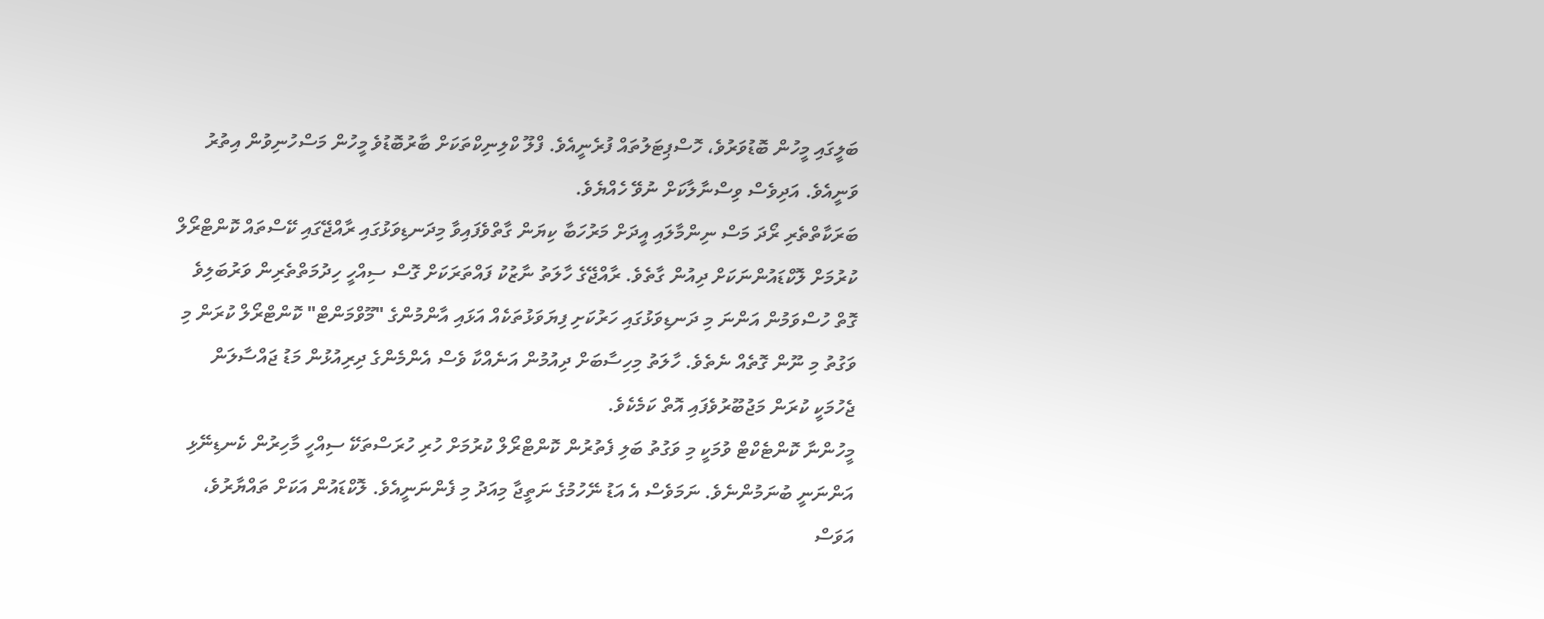ބަލީގައި މީހުން ބޮޑުވަރުވެ، ހޮސްޕިޓަލުތައް ފުރެނީއެވެ. ފްލޫ ކްލިނިކްތަކަށް ބާރުބޮޑުވެ މީހުން މަސްހުނިވުން އިތުރު ވަނީއެވެ. އަދިވެސް ވިސްނާލާކަށް ނުވޭ ހެއްޔެވެ.
ބަރަކާތްތެރި ރޯދަ މަސް ނިންމާލައި އީދަށް މަރުހަބާ ކިޔަން ގާތްވެފައިވާ މިދަނޑިވަޅުގައި ރާއްޖޭގައި ކޭސްތައް ކޮންޓްރޯލް ކުރުމަށް ލޮކްޑައުންނަކަށް ދިއުން ގާތެވެ. ރާއްޖޭގެ ހާލަތު ނާޒުކު ފައްތަރަކަށް ގޮސް ސިއްހީ ހިދުމަތްތެރިން ވަރުބަލިވެ ގޮތް ހުސްވަމުން އަންނަ މި ދަނޑިވަޅުގައި ހަރުކަށި ފިޔަވަޅުތަކެއް އަޅައި އާންމުންގެ "މޫވްމަންޓް" ކޮންޓްރޯލް ކުރަން މި ވަގުތު މި ނޫން ގޮތެއް ނެތެވެ. ހާލަތު މިހިސާބަށް ދިއުމުން އަނެއްކާ ވެސް އެންމެންގެ ދިރިއުޅުން މަޑު ޖައްސާލަން ޖެހުމަކީ ކުރަން މަޖުބޫރުވެފައި އޮތް ކަމެކެވެ.
މީހުންނާ ކޮންޓެކްޓް ވުމަކީ މި ވަގުތު ބަލި ފެތުރުން ކޮންޓްރޯލް ކުރުމަށް ހުރި ހުރަސްތަކޭ ސިއްހީ މާހިރުން ކެނޑިނޭޅި އަންނަނީ ބުނަމުންނެވެ. ނަމަވެސް އެ އަޑު ނޭހުމުގެ ނަތީޖާ މިއަދު މި ފެންނަނީއެވެ. ލޮކްޑައުން އަކަށް ތައްޔާރުވެ، އަވަސް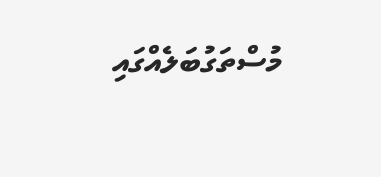މުސްތަގުބަލެއްގައި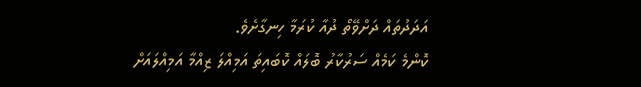އަދަދުތައް ދަށްވޭތޯ ދުއާ ކުރަމާ ހިނގާށެވެ.
ކޮންމެ ކަމެއް ސަރުކާރު ބޮލައް ކޮބައިތަ އަމިއްލަ ޒިއްމާ އަމިއްލައަށް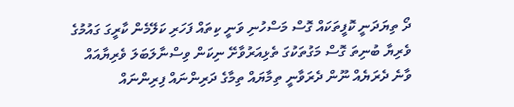ދޯ ތިޔަދަނީ ކޮފީތަކައް ގޮސް މަސްހުނި ވަނީ ކިތައް ފަހަރި ކަލޭމެން ކާރީގަ ގައުމުގެ ވެރިޔާ ބުނިތަ ގޮސް މަގުތަކުގަ ތެޅިއަރުވާށޭ ނިކަން ވިސްނާލަބަލަ ވެރިޔާއައް ވާނެ ދެރަޔެއް ނޫން ދެރަވާނީ ތިމާޔައް ތިމާގެ ދަރިންނައް ފިރިންނައް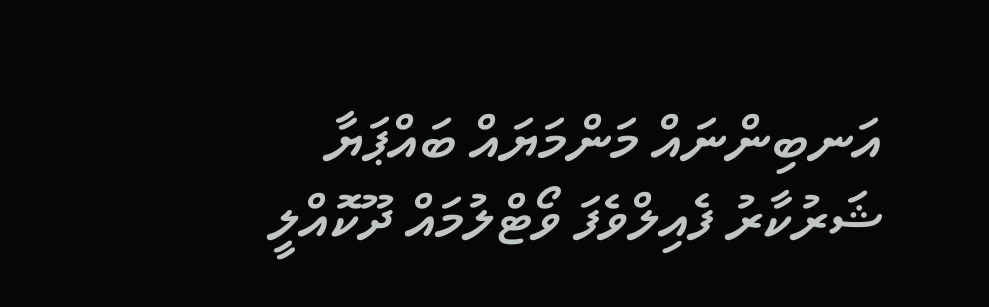އަނބިންނައް މަންމަޔައް ބައްޕަޔާ
ޝަރުކާރު ފެއިލްވެފަ ވޯޓްލުމައް ދޫކޮއްލީ